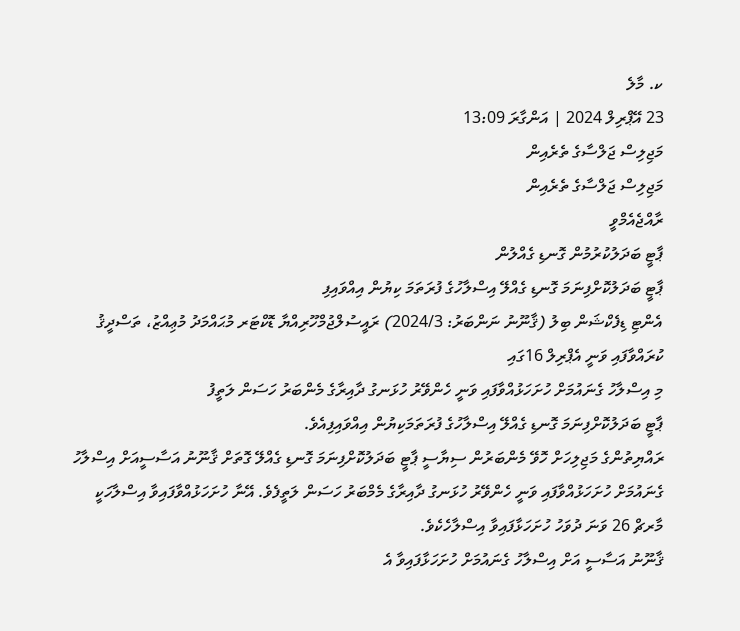ކ. މާލެ
23 އޭޕްރިލް 2024 | އަންގާރަ 13:09
މަޖިލިސް ޖަލްސާގެ ތެރެއިން
މަޖިލިސް ޖަލްސާގެ ތެރެއިން
ރާއްޖެއެމްވީ
ޕާޓީ ބަދަލުކުރުމުން ގޮނޑި ގެއްލުން
ޕާޓީ ބަދަލުކޮށްފިނަމަ ގޮނޑި ގެއްލޭ އިސްލާހުގެ ފުރަތަމަ ކިޔުން އިއްވައިފި
އެންޓި ޑިފެކްޝަން ބިލު (ޤާނޫނު ނަންބަރު: 2024/3) ރައީސުލްޖުމްހޫރިއްޔާ ޑޮކްޓަރ މުޙައްމަދު މުޢިއްޒު، ތަސްދީޤު ކުރައްވާފައި ވަނީ އެޕްރިލް 16ގައި
މި އިސްލާހު ގެނައުމަށް ހުށަހަޅުއްވާފައި ވަނީ ހެންވޭރު ހުޅަނގު ދާއިރާގެ މެންބަރު ހަސަން ލަތީފު
ޕާޓީ ބަދަލުކޮށްފިނަމަ ގޮނޑި ގެއްލޭ އިސްލާހުގެ ފުރަތަމަކިޔުން އިއްވައިފިއެވެ.
ރައްޔިތުންގެ މަޖިލިހަށް ހޮވޭ މެންބަރުން ސިޔާސީ ޕާޓީ ބަދަލުކޮށްފިނަމަ ގޮނޑި ގެއްލޭ ގޮތަށް ޤާނޫނު އަސާސީއަށް އިސްލާހު ގެނައުމަށް ހުށަހަޅުއްވާފައި ވަނީ ހެންވޭރު ހުޅަނގު ދާއިރާގެ މެމްބަރު ހަސަން ލަތީފެވެ. އޭނާ ހުށަހަޅުއްވާފައިވާ އިސްލާހަކީ މާރޗް 26 ވަނަ ދުވަހު ހުށަހަޅާފައިވާ އިސްލާހެކެވެ.
ޤާނޫނު އަސާސީ އަށް އިސްލާހު ގެނައުމަށް ހުށަހަޅާފައިވާ އެ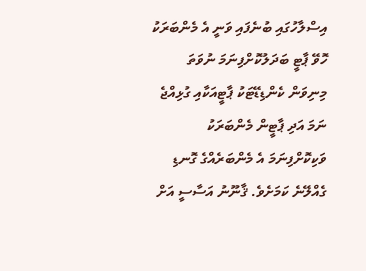އިސްލާހުގައި ބުނެފައި ވަނީ އެ މެންބަރަކު ހޮވޭ ޕާޓީ ބަދަލުކޮށްފިނަމަ ނުވަތަ މިނިވަން ކެންޑިޑޭޓަކު ޕާޓީއަކާއި ގުޅިއްޖެ ނަމަ އަދި ޕާޓީން މެންބަރަކު ވަކިކޮށްފިނަމަ އެ މެންބަރެއްގެ ގޮނޑި ގެއްލޭނެ ކަމަށެވެ. ޤާނޫނު އަސާސީ އަށް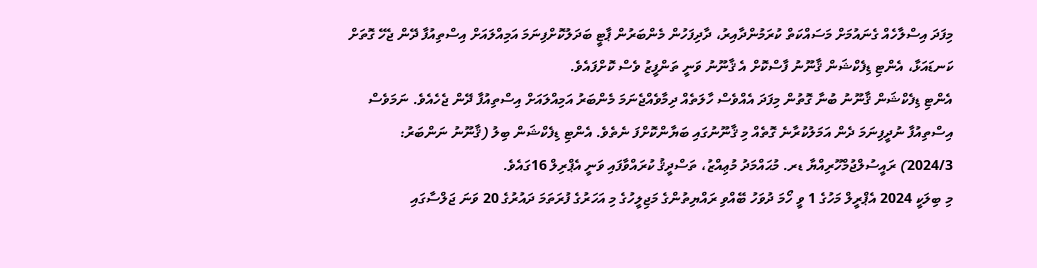މިފަދަ އިސްލާހެއް ގެނައުމަށް މަސައްކަތް ކުރަމުންދާއިރު، ދާދިފަހުން މެންބަރުން ޕާޓީ ބަދަލުކޮށްފިނަމަ އަމިއްލައަށް އިސްތިއުފާ ދޭން ޖެހޭ ގޮތަށް ކަނޑައަޅާ، އެންޓި ޑިފެކްޝަން ޤާނޫނު ފާސްކޮށް އެ ޤާނޫނު ވަނީ ތަންފީޒު ވެސް ކޮށްފައެވެ.
އެންޓި ޑިފެކްޝަން ޤާނޫނު ބުނާ ގޮތުން މިފަދަ އެއްވެސް ހާލަތެއް ދިމާވެއްޖެނަމަ މެންބަރު އަމިއްލައަށް އިސްތިއުފާ ދޭން ޖެހެއެވެ. ނަމަވެސް އިސްތިއުފާ ނުދީފިނަމަ ދެން އަމަލުކުރާނެ ގޮތެއް މި ޤާނޫނުގައި ބަޔާންކޮށްފަ ނެތެވެ. އެންޓި ޑިފެކްޝަން ބިލު (ޤާނޫނު ނަންބަރު: 2024/3) ރައީސުލްޖުމްހޫރިއްޔާ ޑރ. މުޙައްމަދު މުޢިއްޒު، ތަސްދީޤު ކުރައްވާފައި ވަނީ އެޕްރިލް 16ގައެވެ.
މި ބިލަކީ 2024 އެޕްރީލް މަހުގެ 1 ވީ ހޯމަ ދުވަހު ބޭއްވި ރައްޔިތުންގެ މަޖިލީހުގެ މި އަހަރުގެ ފުރަތަމަ ދައުރުގެ 20 ވަނަ ޖަލްސާގައި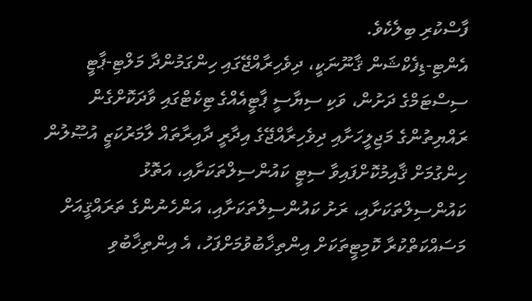ފާސްކުރި ބިލެކެވެ.
އެންޓި-ޑިފެކްޝަން ޤާނޫނަކީ، ދިވެހިރާއްޖޭގައި ހިންގަމުންދާ މަލްޓި-ޕާޓީ ސިސްޓަމްގެ ދަށުން، ވަކި ސިޔާސީ ޕާޓީއެއްގެ ޓިކެޓްގައި ވާދަކޮށްގެން ރައްޔިތުންގެ މަޖިލީހަށާއި ދިވެހިރާއްޖޭގެ އިދާރީ ދާއިރާތައް ލާމަރުކަޒީ އުޞޫލުން ހިންގުމަށް ޤާއިމުކޮށްފައިވާ ސިޓީ ކައުންސިލްތަކަށާއި، އަތޮޅު ކައުންސިލްތަކަށާއި، ރަށު ކައުންސިލްތަކަށާއި، އަންހެނުންގެ ތަރައްޤީއަށް މަސައްކަތްކުރާ ކޮމިޓީތަކަށް އިންތިޚާބުވުމަށްފަހު، އެ އިންތިޚާބުވި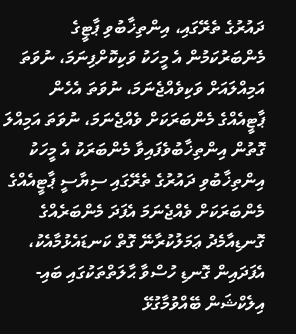ދައުރުގެ ތެރޭގައި، އިންތިޚާބުވި ޕާޓީގެ މެންބަރުކަމުން އެ މީހަކު ވަކިކޮށްފިނަމަ، ނުވަތަ އަމިއްލައަށް ވަކިވެއްޖެނަމަ، ނުވަތަ އެހެން ޕާޓީއެއްގެ މެންބަރަކަށް ވެއްޖެނަމަ، ނުވަތަ އަމިއްލަ ގޮތުން އިންތިޚާބުވެފައިވާ މެންބަރަކު އެ މީހަކު އިންތިޚާބުވި ދައުރުގެ ތެރޭގައި ސިޔާސީ ޕާޓީއެއްގެ މެންބަރަކަށް ވެއްޖެނަމަ އެފަދަ މެންބަރެއްގެ ގޮނޑިއާމެދު ޢަމަލުކުރާނޭ ގޮތް ކަނޑައެޅުމާއެކު، އެފަދައިން ގޮނޑި ހުސްވާ ޙާލަތްތަކުގައި ބައި-އިލެކްޝަން ބޭއްވުމާގުޅޭ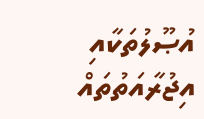އުޞޫލުތަކާއި އިޖުރާއަތުތައް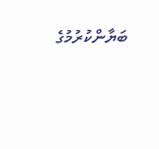ބަޔާންކުރުމުގެ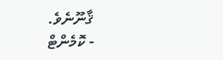ޤާނޫނެވެ.
- ކޮމެންޓް